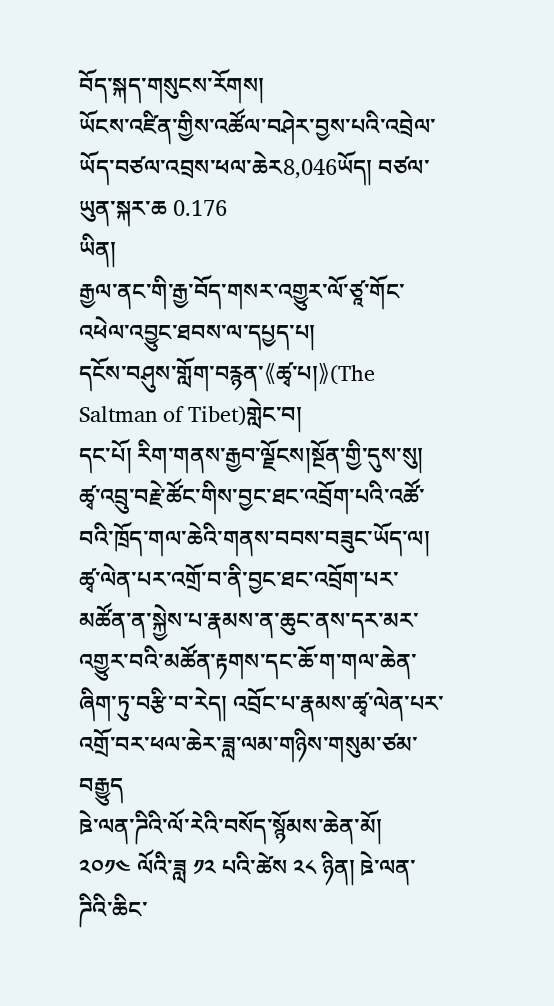བོད་སྐད་གསུངས་རོགས།
ཡོངས་འཛིན་གྱིས་འཚོལ་བཤེར་བྱས་པའི་འབྲེལ་ཡོད་བཙལ་འབྲས་ཕལ་ཆེར8,046ཡོད། བཙལ་ཡུན་སྐར་ཆ 0.176
ཡིན།
རྒྱལ་ནང་གི་རྒྱ་བོད་གསར་འགྱུར་ལོ་ཙཱ་གོང་འཕེལ་འབྱུང་ཐབས་ལ་དཔྱད་པ།
དངོས་བཤུས་གློག་བརྙན་《ཚྭ་པ།》(The Saltman of Tibet)གླེང་བ།
དང་པོ། རིག་གནས་རྒྱབ་ལྗོངས།སྔོན་གྱི་དུས་སུ། ཚྭ་འབྲུ་བརྗེ་ཚོང་གིས་བྱང་ཐང་འབྲོག་པའི་འཚོ་བའི་ཁྲོད་གལ་ཆེའི་གནས་བབས་བཟུང་ཡོད་ལ། ཚྭ་ལེན་པར་འགྲོ་བ་ནི་བྱང་ཐང་འབྲོག་པར་མཚོན་ན་སྐྱེས་པ་རྣམས་ན་ཆུང་ནས་དར་མར་འགྱུར་བའི་མཚོན་རྟགས་དང་ཆོ་ག་གལ་ཆེན་ཞིག་ཏུ་བརྩི་བ་རེད། འབྲོང་པ་རྣམས་ཚྭ་ལེན་པར་འགྲོ་བར་ཕལ་ཆེར་ཟླ་ལམ་གཉིས་གསུམ་ཙམ་བརྒྱུད
ཋེ་ལན་ཌིའི་ལོ་རེའི་བསོད་སྙོམས་ཆེན་མོ།
༢༠༡༤ ལོའི་ཟླ ༡༢ པའི་ཚེས ༢༨ ཉིན། ཋེ་ལན་ཌིའི་ཆིང་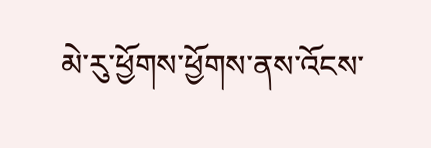མེ་རུ་ཕྱོགས་ཕྱོགས་ནས་འོངས་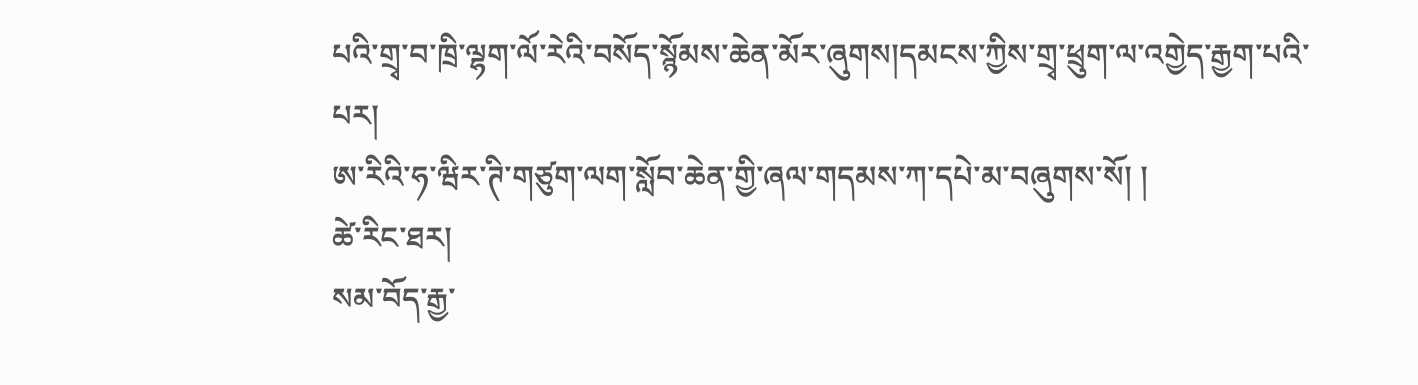པའི་གྲྭ་བ་ཁྲི་ལྷག་ལོ་རེའི་བསོད་སྙོམས་ཆེན་མོར་ཞུགས།དམངས་ཀྱིས་གྲྭ་ཕྲུག་ལ་འགྱེད་རྒྱག་པའི་པར།
ཨ་རིའི་ཧ་ཝིར་ཊི་གཙུག་ལག་སློབ་ཆེན་གྱི་ཞལ་གདམས་ཀ་དཔེ་མ་བཞུགས་སོ། །
ཚེ་རིང་ཐར།
སམ་བོད་རྒྱ་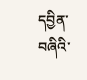དབྱིན་བཞིའི་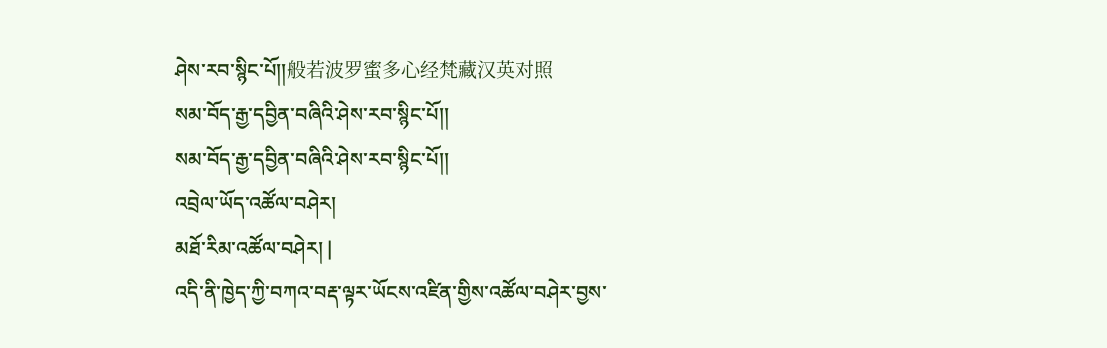ཤེས་རབ་སྙིང་པོ།།般若波罗蜜多心经梵藏汉英对照
སམ་བོད་རྒྱ་དབྱིན་བཞིའི་ཤེས་རབ་སྙིང་པོ།།
སམ་བོད་རྒྱ་དབྱིན་བཞིའི་ཤེས་རབ་སྙིང་པོ།།
འབྲེལ་ཡོད་འཚོལ་བཤེར།
མཐོ་རིམ་འཚོལ་བཤེར། |
འདི་ནི་ཁྱེད་ཀྱི་བཀའ་བརྡ་ལྟར་ཡོངས་འཛིན་གྱིས་འཚོལ་བཤེར་བྱས་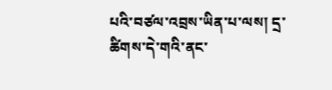པའི་བཙལ་འབྲས་ཡིན་པ་ལས། དྲ་ཚིགས་དེ་གའི་ནང་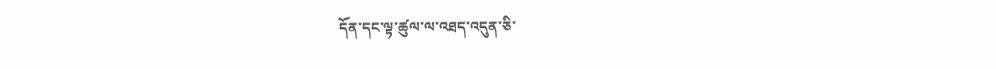དོན་དང་ལྟ་ཚུལ་ལ་འཐད་འདུན་ཅི་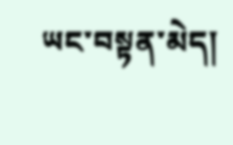ཡང་བསྟན་མེད།